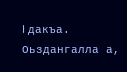I дакъа. Оьздангалла а,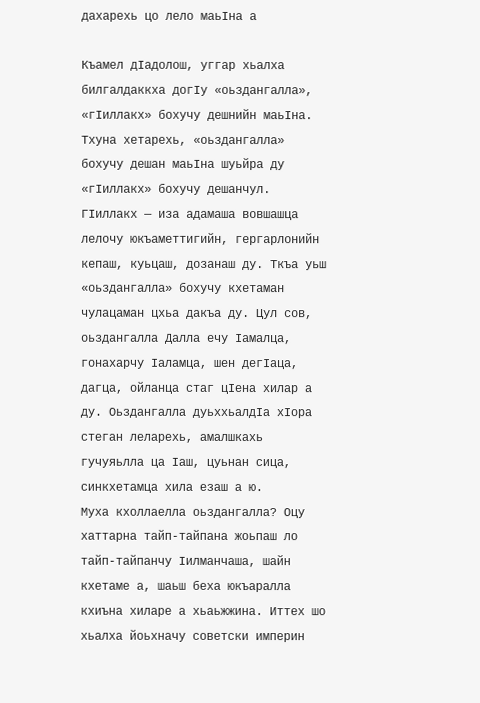дахарехь цо лело маьIна а

Къамел дIадолош, уггар хьалха билгалдаккха догIу «оьздангалла», «гIиллакх» бохучу дешнийн маьIна. Тхуна хетарехь, «оьздангалла» бохучу дешан маьIна шуьйра ду «гIиллакх» бохучу дешанчул. ГIиллакх — иза адамаша вовшашца лелочу юкъаметтигийн, гергарлонийн кепаш, куьцаш, дозанаш ду. Ткъа уьш «оьздангалла» бохучу кхетаман чулацаман цхьа дакъа ду. Цул сов, оьздангалла Далла ечу Iамалца, гонахарчу Iаламца, шен дегIаца, дагца, ойланца стаг цIена хилар а ду. Оьздангалла дуьххьалдIа хIора стеган леларехь, амалшкахь гучуяьлла ца Iаш, цуьнан сица, синкхетамца хила езаш а ю.
Муха кхоллаелла оьздангалла? Оцу хаттарна тайп-тайпана жоьпаш ло тайп-тайпанчу Iилманчаша, шайн кхетаме а, шаьш беха юкъаралла кхиъна хиларе а хьаьжжина. Иттех шо хьалха йоьхначу советски империн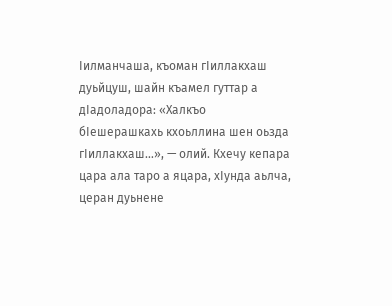Iилманчаша, къоман гIиллакхаш дуьйцуш, шайн къамел гуттар а дIадоладора: «Халкъо бIешерашкахь кхоьллина шен оьзда гIиллакхаш…», — олий. Кхечу кепара цара ала таро а яцара, хIунда аьлча, церан дуьнене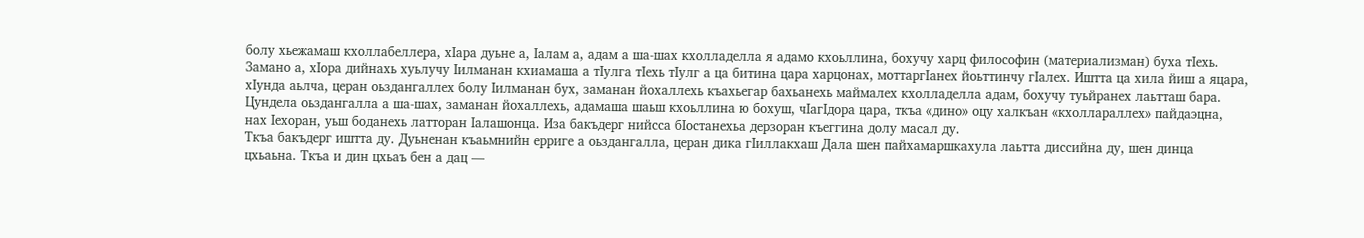болу хьежамаш кхоллабеллера, хIара дуьне а, Iалам а, адам а ша-шах кхолладелла я адамо кхоьллина, бохучу харц философин (материализман) буха тIехь.
Замано а, хIора дийнахь хуьлучу Iилманан кхиамаша а тIулга тIехь тIулг а ца битина цара харцонах, моттаргIанех йоьттинчу гIалех. Иштта ца хила йиш а яцара, хIунда аьлча, церан оьздангаллех болу Iилманан бух, заманан йохаллехь къахьегар бахьанехь маймалех кхолладелла адам, бохучу туьйранех лаьтташ бара.
Цундела оьздангалла а ша-шах, заманан йохаллехь, адамаша шаьш кхоьллина ю бохуш, чIагIдора цара, ткъа «дино» оцу халкъан «кхоллараллех» пайдаэцна, нах Iехоран, уьш боданехь латторан Iалашонца. Иза бакъдерг нийсса бIостанехьа дерзоран къеггина долу масал ду.
Ткъа бакъдерг иштта ду. Дуьненан къаьмнийн ерриге а оьздангалла, церан дика гIиллакхаш Дала шен пайхамаршкахула лаьтта диссийна ду, шен динца цхьаьна. Ткъа и дин цхьаъ бен а дац —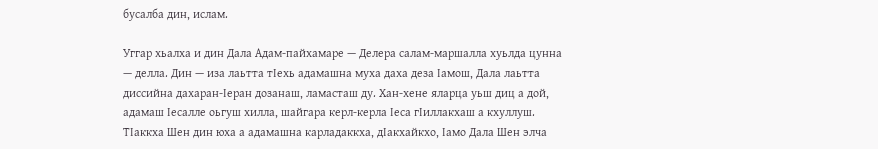бусалба дин, ислам.

Уггар хьалха и дин Дала Адам-пайхамаре — Делера салам-маршалла хуьлда цунна — делла. Дин — иза лаьтта тIехь адамашна муха даха деза Iамош, Дала лаьтта диссийна дахаран-Iеран дозанаш, ламасташ ду. Хан-хене яларца уьш диц а дой, адамаш Iесалле оьгуш хилла, шайгара керл-керла Iеса гIиллакхаш а кхуллуш. ТIаккха Шен дин юха а адамашна карладаккха, дIакхайкхо, Iамо Дала Шен элча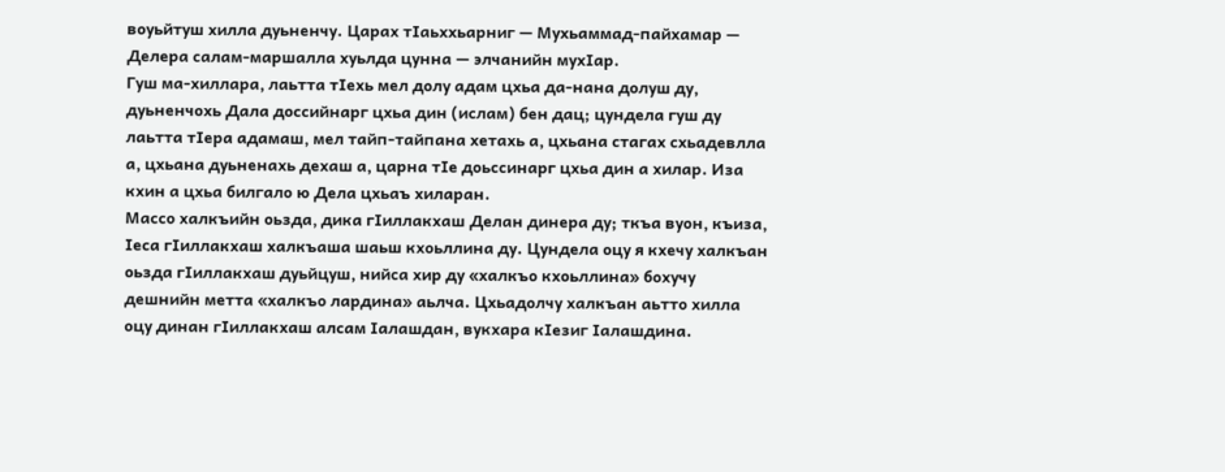воуьйтуш хилла дуьненчу. Царах тIаьххьарниг — Мухьаммад-пайхамар — Делера салам-маршалла хуьлда цунна — элчанийн мухIар.
Гуш ма-хиллара, лаьтта тIехь мел долу адам цхьа да-нана долуш ду, дуьненчохь Дала доссийнарг цхьа дин (ислам) бен дац; цундела гуш ду лаьтта тIера адамаш, мел тайп-тайпана хетахь а, цхьана стагах схьадевлла а, цхьана дуьненахь дехаш а, царна тIе доьссинарг цхьа дин а хилар. Иза кхин а цхьа билгало ю Дела цхьаъ хиларан.
Массо халкъийн оьзда, дика гIиллакхаш Делан динера ду; ткъа вуон, къиза, Iеса гIиллакхаш халкъаша шаьш кхоьллина ду. Цундела оцу я кхечу халкъан оьзда гIиллакхаш дуьйцуш, нийса хир ду «халкъо кхоьллина» бохучу дешнийн метта «халкъо лардина» аьлча. Цхьадолчу халкъан аьтто хилла оцу динан гIиллакхаш алсам Iалашдан, вукхара кIезиг Iалашдина.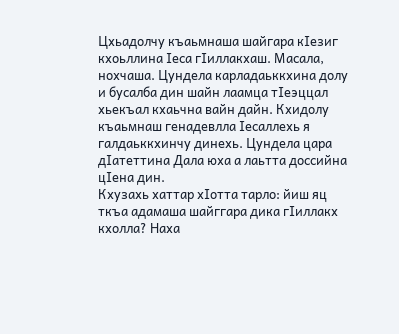Цхьадолчу къаьмнаша шайгара кIезиг кхоьллина Iеса гIиллакхаш. Масала, нохчаша. Цундела карладаьккхина долу и бусалба дин шайн лаамца тIеэццал хьекъал кхаьчна вайн дайн. Кхидолу къаьмнаш генадевлла Iесаллехь я галдаьккхинчу динехь. Цундела цара дIатеттина Дала юха а лаьтта доссийна цIена дин.
Кхузахь хаттар хIотта тарло: йиш яц ткъа адамаша шайггара дика гIиллакх кхолла? Наха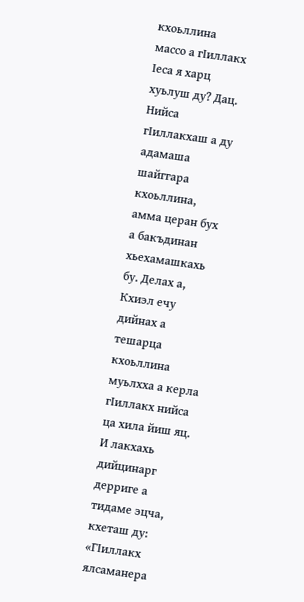кхоьллина массо а гIиллакх Iеса я харц хуьлуш ду? Дац. Нийса гIиллакхаш а ду адамаша шайггара кхоьллина, амма церан бух а бакъдинан хьехамашкахь бу. Делах а, Кхиэл ечу дийнах а тешарца кхоьллина муьлхха а керла гIиллакх нийса ца хила йиш яц.
И лакхахь дийцинарг дерриге а тидаме эцча, кхеташ ду: «ГIиллакх ялсаманера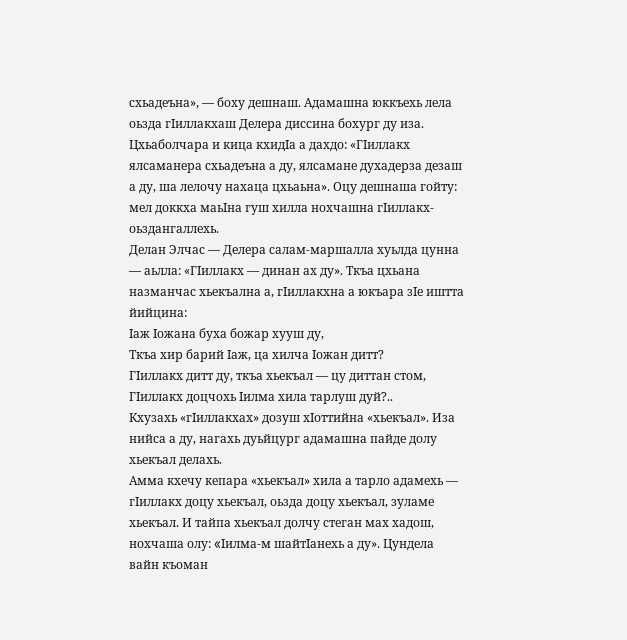схьадеъна», — боху дешнаш. Адамашна юккъехь лела оьзда гIиллакхаш Делера диссина бохург ду иза. Цхьаболчара и кица кхидIа а дахдо: «ГIиллакх ялсаманера схьадеъна а ду, ялсамане духадерза дезаш а ду, ша лелочу нахаца цхьаьна». Оцу дешнаша гойту: мел доккха маьIна гуш хилла нохчашна гIиллакх-оьздангаллехь.
Делан Элчас — Делера салам-маршалла хуьлда цунна — аьлла: «ГIиллакх — динан ах ду». Ткъа цхьана назманчас хьекъална а, гIиллакхна а юкъара зIе иштта йийцина:
Iаж Iожана буха божар хууш ду,
Ткъа хир барий Iаж, ца хилча Iожан дитт?
ГIиллакх дитт ду, ткъа хьекъал — цу диттан стом,
ГIиллакх доцчохь Iилма хила тарлуш дуй?..
Кхузахь «гIиллакхах» дозуш хIоттийна «хьекъал». Иза нийса а ду, нагахь дуьйцург адамашна пайде долу хьекъал делахь.
Амма кхечу кепара «хьекъал» хила а тарло адамехь — гIиллакх доцу хьекъал, оьзда доцу хьекъал, зуламе хьекъал. И тайпа хьекъал долчу стеган мах хадош, нохчаша олу: «Iилма-м шайтIанехь а ду». Цундела вайн къоман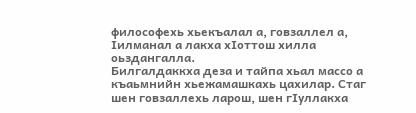философехь хьекъалал а, говзаллел а, Iилманал а лакха хIоттош хилла оьздангалла.
Билгалдаккха деза и тайпа хьал массо а къаьмнийн хьежамашкахь цахилар. Стаг шен говзаллехь ларош, шен гIуллакха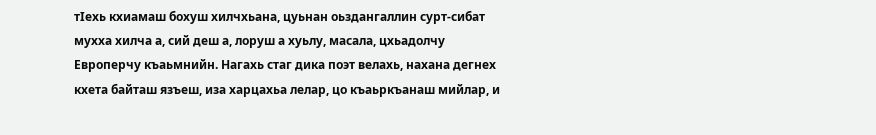тIехь кхиамаш бохуш хилчхьана, цуьнан оьздангаллин сурт-сибат мухха хилча а, сий деш а, лоруш а хуьлу, масала, цхьадолчу Европерчу къаьмнийн. Нагахь стаг дика поэт велахь, нахана дегнех кхета байташ язъеш, иза харцахьа лелар, цо къаьркъанаш мийлар, и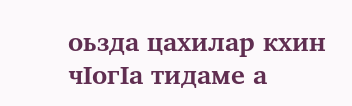оьзда цахилар кхин чIогIа тидаме а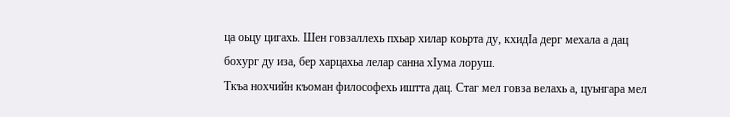ца оьцу цигахь. Шен говзаллехь пхьар хилар коьрта ду, кхидIа дерг мехала а дац бохург ду иза, бер харцахьа лелар санна хIума лоруш.
Ткъа нохчийн къоман философехь иштта дац. Стаг мел говза велахь а, цуьнгара мел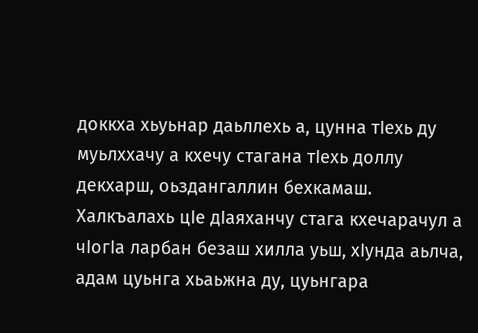доккха хьуьнар даьллехь а, цунна тIехь ду муьлххачу а кхечу стагана тIехь доллу декхарш, оьздангаллин бехкамаш. Халкъалахь цIе дIаяханчу стага кхечарачул а чIогIа ларбан безаш хилла уьш, хIунда аьлча, адам цуьнга хьаьжна ду, цуьнгара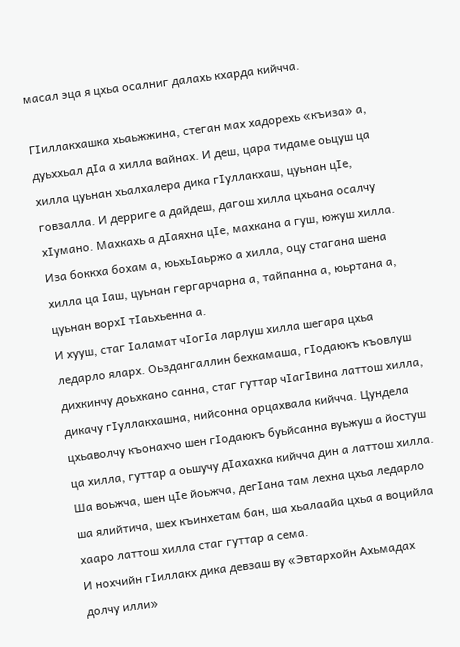масал эца я цхьа осалниг далахь кхарда кийчча.

ГIиллакхашка хьаьжжина, стеган мах хадорехь «къиза» а, дуьххьал дIа а хилла вайнах. И деш, цара тидаме оьцуш ца хилла цуьнан хьалхалера дика гIуллакхаш, цуьнан цIе, говзалла. И дерриге а дайдеш, дагош хилла цхьана осалчу хIумано. Махкахь а дIаяхна цIе, махкана а гуш, южуш хилла. Иза боккха бохам а, юьхьIаьржо а хилла, оцу стагана шена хилла ца Iаш, цуьнан гергарчарна а, тайпанна а, юьртана а, цуьнан ворхI тIаьхьенна а.
И хууш, стаг Iаламат чIогIа ларлуш хилла шегара цхьа ледарло яларх. Оьздангаллин бехкамаша, гIодаюкъ къовлуш дихкинчу доьхкано санна, стаг гуттар чIагIвина латтош хилла, дикачу гIуллакхашна, нийсонна орцахвала кийчча. Цундела цхьаволчу къонахчо шен гIодаюкъ буьйсанна вуьжуш а йостуш ца хилла, гуттар а оьшучу дIахахка кийчча дин а латтош хилла.
Ша воьжча, шен цIе йоьжча, дегIана там лехна цхьа ледарло ша ялийтича, шех къинхетам бан, ша хьалаайа цхьа а воцийла хааро латтош хилла стаг гуттар а сема.
И нохчийн гIиллакх дика девзаш ву «Эвтархойн Ахьмадах долчу илли»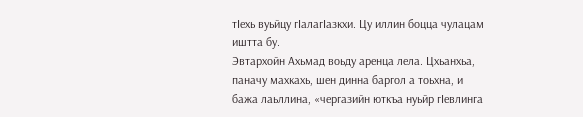тIехь вуьйцу гIалагIазкхи. Цу иллин боцца чулацам иштта бу.
Эвтархойн Ахьмад воьду аренца лела. Цхьанхьа, паначу махкахь, шен динна баргол а тоьхна, и бажа лаьллина, «чергазийн юткъа нуьйр гIевлинга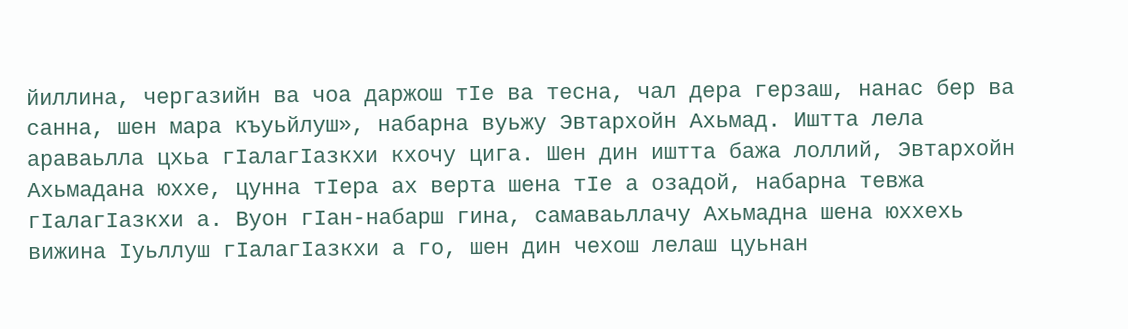йиллина, чергазийн ва чоа даржош тIе ва тесна, чал дера герзаш, нанас бер ва санна, шен мара къуьйлуш», набарна вуьжу Эвтархойн Ахьмад. Иштта лела араваьлла цхьа гIалагIазкхи кхочу цига. Шен дин иштта бажа лоллий, Эвтархойн Ахьмадана юххе, цунна тIера ах верта шена тIе а озадой, набарна тевжа гIалагIазкхи а. Вуон гIан-набарш гина, самаваьллачу Ахьмадна шена юххехь вижина Iуьллуш гIалагIазкхи а го, шен дин чехош лелаш цуьнан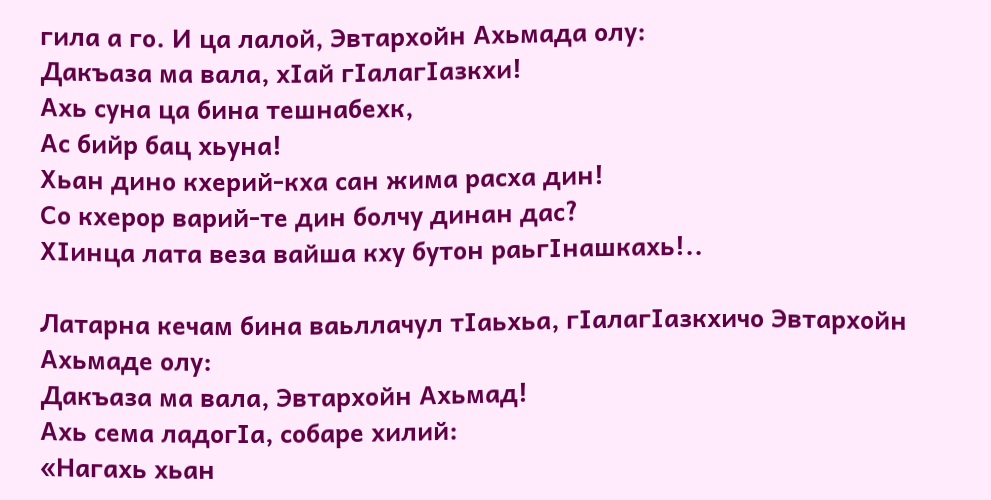гила а го. И ца лалой, Эвтархойн Ахьмада олу:
Дакъаза ма вала, хIай гIалагIазкхи!
Ахь суна ца бина тешнабехк,
Ас бийр бац хьуна!
Хьан дино кхерий-кха сан жима расха дин!
Со кхерор варий-те дин болчу динан дас?
ХIинца лата веза вайша кху бутон раьгIнашкахь!..

Латарна кечам бина ваьллачул тIаьхьа, гIалагIазкхичо Эвтархойн Ахьмаде олу:
Дакъаза ма вала, Эвтархойн Ахьмад!
Ахь сема ладогIа, собаре хилий:
«Нагахь хьан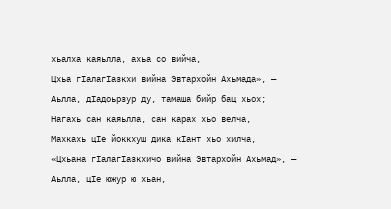хьалха каяьлла, ахьа со вийча,
Цхьа гIалагIазкхи вийна Эвтархойн Ахьмада», —
Аьлла, дIадоьрзур ду, тамаша бийр бац хьох;
Нагахь сан каяьлла, сан карах хьо велча,
Махкахь цIе йоккхуш дика кIант хьо хилча,
«Цхьана гIалагIазкхичо вийна Эвтархойн Ахьмад», —
Аьлла, цIе южур ю хьан,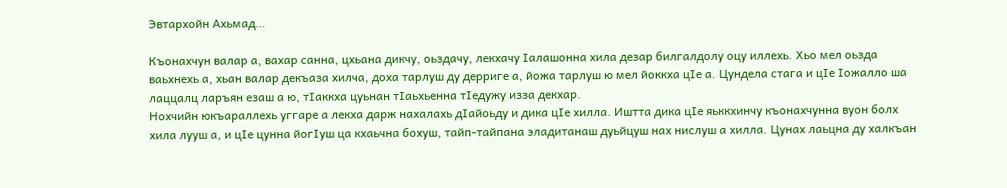Эвтархойн Ахьмад…

Къонахчун валар а, вахар санна, цхьана дикчу, оьздачу, лекхачу Iалашонна хила дезар билгалдолу оцу иллехь. Хьо мел оьзда ваьхнехь а, хьан валар декъаза хилча, доха тарлуш ду дерриге а, йожа тарлуш ю мел йоккха цIе а. Цундела стага и цIе Iожалло ша лаццалц ларъян езаш а ю, тIаккха цуьнан тIаьхьенна тIедужу изза декхар.
Нохчийн юкъараллехь уггаре а лекха дарж нахалахь дIайоьду и дика цIе хилла. Иштта дика цIе яьккхинчу къонахчунна вуон болх хила лууш а, и цIе цунна йогIуш ца кхаьчна бохуш, тайп-тайпана эладитанаш дуьйцуш нах нислуш а хилла. Цунах лаьцна ду халкъан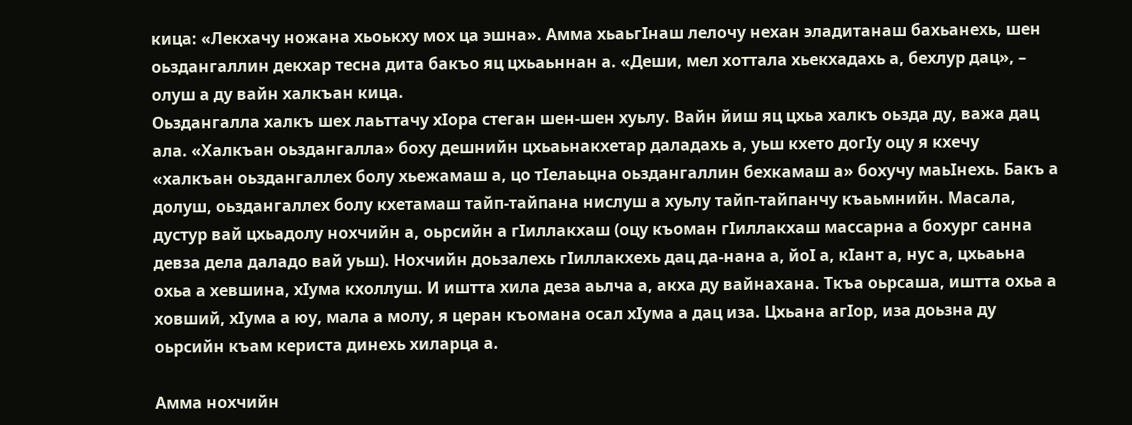кица: «Лекхачу ножана хьоькху мох ца эшна». Амма хьаьгIнаш лелочу нехан эладитанаш бахьанехь, шен оьздангаллин декхар тесна дита бакъо яц цхьаьннан а. «Деши, мел хоттала хьекхадахь а, бехлур дац», – олуш а ду вайн халкъан кица.
Оьздангалла халкъ шех лаьттачу хIора стеган шен-шен хуьлу. Вайн йиш яц цхьа халкъ оьзда ду, важа дац ала. «Халкъан оьздангалла» боху дешнийн цхьаьнакхетар даладахь а, уьш кхето догIу оцу я кхечу «халкъан оьздангаллех болу хьежамаш а, цо тIелаьцна оьздангаллин бехкамаш а» бохучу маьIнехь. Бакъ а долуш, оьздангаллех болу кхетамаш тайп-тайпана нислуш а хуьлу тайп-тайпанчу къаьмнийн. Масала, дустур вай цхьадолу нохчийн а, оьрсийн а гIиллакхаш (оцу къоман гIиллакхаш массарна а бохург санна девза дела даладо вай уьш). Нохчийн доьзалехь гIиллакхехь дац да-нана а, йоI а, кIант а, нус а, цхьаьна охьа а хевшина, хIума кхоллуш. И иштта хила деза аьлча а, акха ду вайнахана. Ткъа оьрсаша, иштта охьа а ховший, хIума а юу, мала а молу, я церан къомана осал хIума а дац иза. Цхьана агIор, иза доьзна ду оьрсийн къам кериста динехь хиларца а.

Амма нохчийн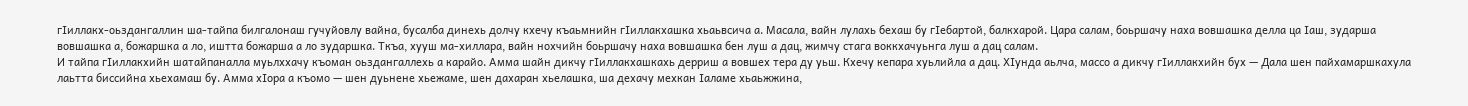гIиллакх-оьздангаллин ша-тайпа билгалонаш гучуйовлу вайна, бусалба динехь долчу кхечу къаьмнийн гIиллакхашка хьаьвсича а. Масала, вайн лулахь бехаш бу гIебартой, балкхарой. Цара салам, боьршачу наха вовшашка делла ца Iаш, зударша вовшашка а, божаршка а ло, иштта божарша а ло зударшка. Ткъа, хууш ма-хиллара, вайн нохчийн боьршачу наха вовшашка бен луш а дац, жимчу стага воккхачуьнга луш а дац салам.
И тайпа гIиллакхийн шатайпаналла муьлххачу къоман оьздангаллехь а карайо. Амма шайн дикчу гIиллакхашкахь дерриш а вовшех тера ду уьш. Кхечу кепара хуьлийла а дац. ХIунда аьлча, массо а дикчу гIиллакхийн бух — Дала шен пайхамаршкахула лаьтта биссийна хьехамаш бу. Амма хIора а къомо — шен дуьнене хьежаме, шен дахаран хьелашка, ша дехачу мехкан Iаламе хьаьжжина,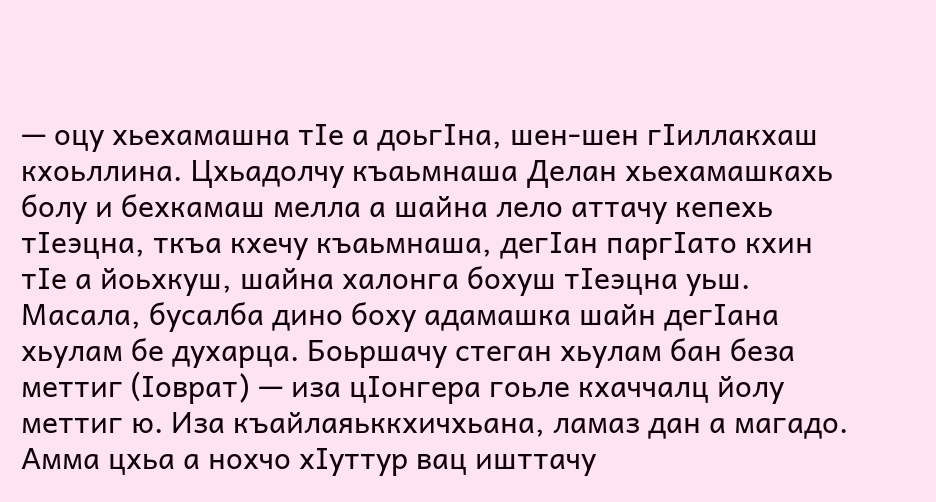— оцу хьехамашна тIе а доьгIна, шен-шен гIиллакхаш кхоьллина. Цхьадолчу къаьмнаша Делан хьехамашкахь болу и бехкамаш мелла а шайна лело аттачу кепехь тIеэцна, ткъа кхечу къаьмнаша, дегIан паргIато кхин тIе а йоьхкуш, шайна халонга бохуш тIеэцна уьш.
Масала, бусалба дино боху адамашка шайн дегIана хьулам бе духарца. Боьршачу стеган хьулам бан беза меттиг (Iоврат) — иза цIонгера гоьле кхаччалц йолу меттиг ю. Иза къайлаяьккхичхьана, ламаз дан а магадо. Амма цхьа а нохчо хIуттур вац ишттачу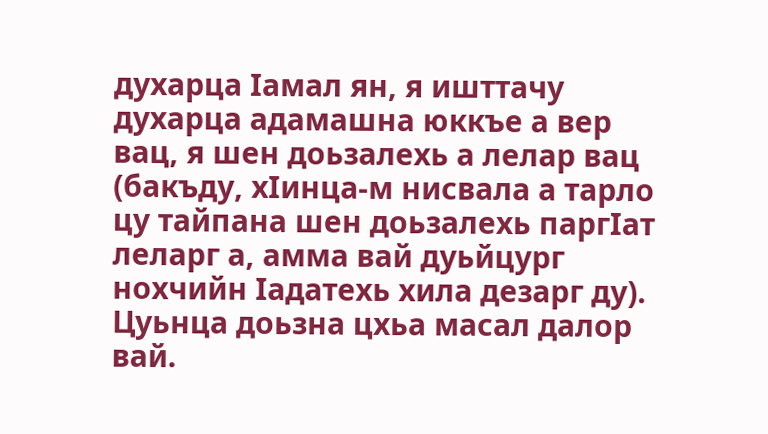духарца Iамал ян, я ишттачу духарца адамашна юккъе а вер вац, я шен доьзалехь а лелар вац (бакъду, хIинца-м нисвала а тарло цу тайпана шен доьзалехь паргIат леларг а, амма вай дуьйцург нохчийн Iадатехь хила дезарг ду).
Цуьнца доьзна цхьа масал далор вай.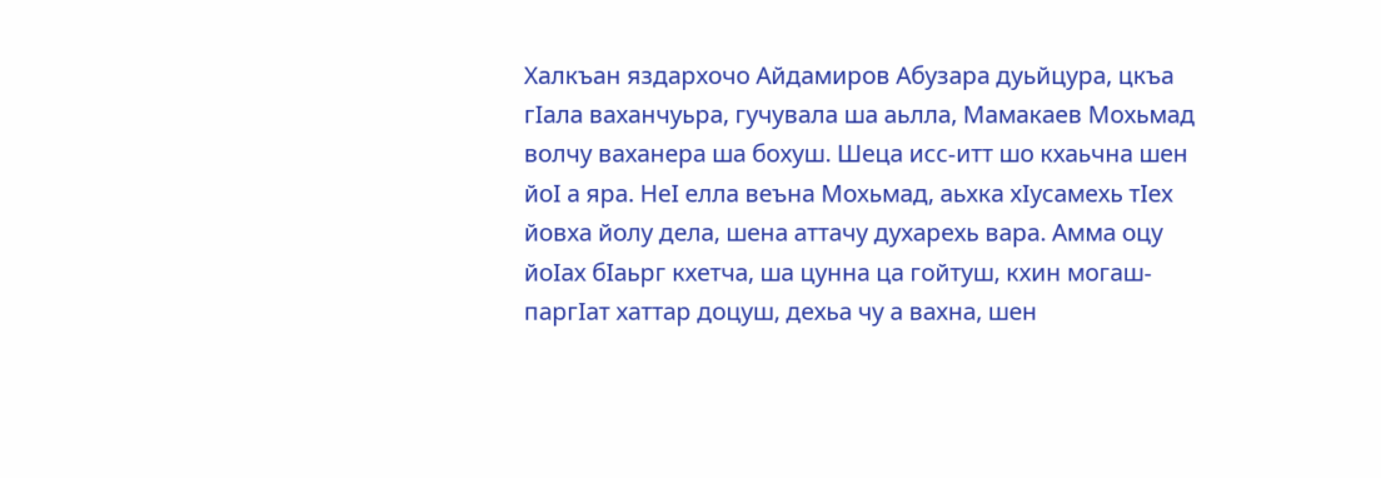Халкъан яздархочо Айдамиров Абузара дуьйцура, цкъа гIала ваханчуьра, гучувала ша аьлла, Мамакаев Мохьмад волчу ваханера ша бохуш. Шеца исс-итт шо кхаьчна шен йоI а яра. НеI елла веъна Мохьмад, аьхка хIусамехь тIех йовха йолу дела, шена аттачу духарехь вара. Амма оцу йоIах бIаьрг кхетча, ша цунна ца гойтуш, кхин могаш-паргIат хаттар доцуш, дехьа чу а вахна, шен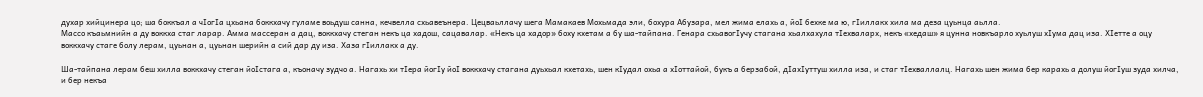духар хийцинера цо; ша боккъал а чIогIа цхьана боккхачу гуламе воьдуш санна, кечвелла схьавеънера. Цецваьллачу шега Мамакаев Мохьмада эли, бохура Абузара, мел жима елахь а, йоI бехке ма ю, гIиллакх хила ма деза цуьнца аьлла.
Массо къаьмнийн а ду воккха стаг ларар. Амма массеран а дац, воккхачу стеган некъ ца хадош, сацавалар. «Некъ ца хадор» боху кхетам а бу ша-тайпана. Генара схьавогIучу стагана хьалхахула тIехваларх, некъ «хедаш» я цунна новкъарло хуьлуш хIума дац иза. ХIетте а оцу воккхачу стаге болу лерам, цуьнан а, цуьнан шерийн а сий дар ду иза. Хаза гIиллакх а ду.

Ша-тайпана лерам беш хилла воккхачу стеган йоIстага а, къоначу зудчо а. Нагахь хи тIера йогIу йоI воккхачу стагана дуьхьал кхетахь, шен кIудал охьа а хIоттайой, букъ а берзабой, дIахIуттуш хилла иза, и стаг тIехваллалц. Нагахь шен жима бер карахь а долуш йогIуш зуда хилча, и бер некъа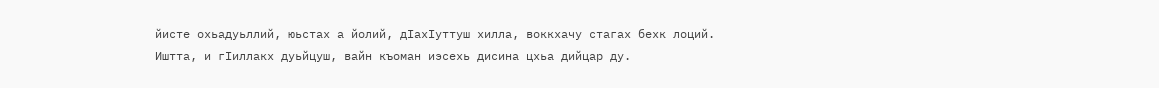йисте охьадуьллий, юьстах а йолий, дIахIуттуш хилла, воккхачу стагах бехк лоций.
Иштта, и гIиллакх дуьйцуш, вайн къоман иэсехь дисина цхьа дийцар ду.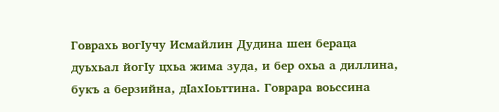Говрахь вогIучу Исмайлин Дудина шен бераца дуьхьал йогIу цхьа жима зуда, и бер охьа а диллина, букъ а берзийна, дIахIоьттина. Говрара воьссина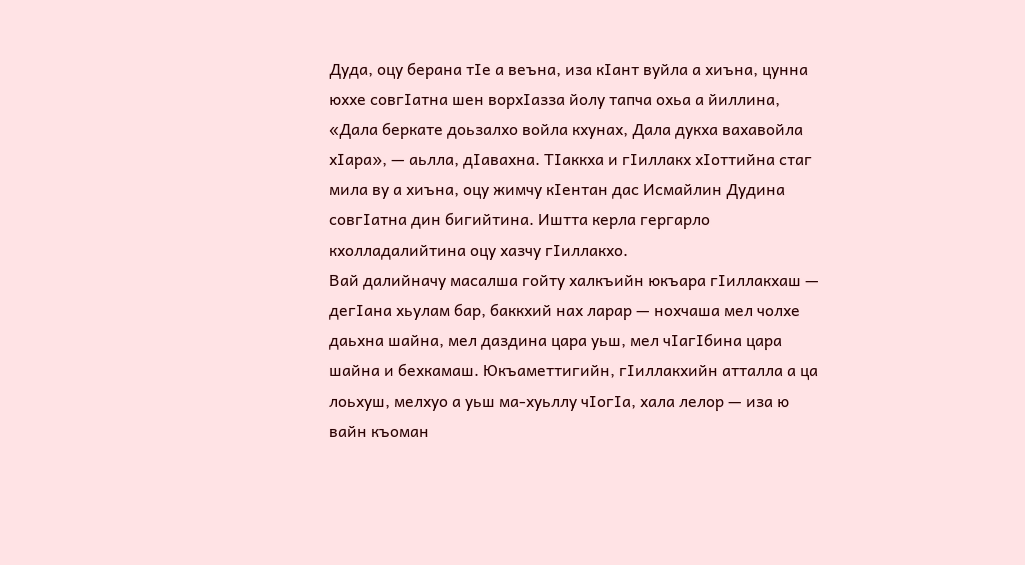Дуда, оцу берана тIе а веъна, иза кIант вуйла а хиъна, цунна юххе совгIатна шен ворхIазза йолу тапча охьа а йиллина, «Дала беркате доьзалхо войла кхунах, Дала дукха вахавойла хIара», — аьлла, дIавахна. ТIаккха и гIиллакх хIоттийна стаг мила ву а хиъна, оцу жимчу кIентан дас Исмайлин Дудина совгIатна дин бигийтина. Иштта керла гергарло кхолладалийтина оцу хазчу гIиллакхо.
Вай далийначу масалша гойту халкъийн юкъара гIиллакхаш — дегIана хьулам бар, баккхий нах ларар — нохчаша мел чолхе даьхна шайна, мел даздина цара уьш, мел чIагIбина цара шайна и бехкамаш. Юкъаметтигийн, гIиллакхийн атталла а ца лоьхуш, мелхуо а уьш ма-хуьллу чIогIа, хала лелор — иза ю вайн къоман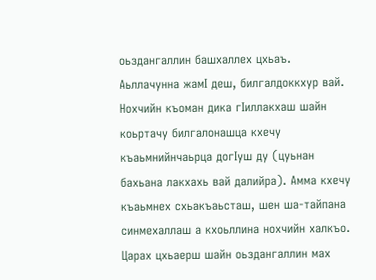оьздангаллин башхаллех цхьаъ.
Аьллачунна жамI деш, билгалдоккхур вай. Нохчийн къоман дика гIиллакхаш шайн коьртачу билгалонашца кхечу къаьмнийнчаьрца догIуш ду (цуьнан бахьана лакхахь вай далийра). Амма кхечу къаьмнех схьакъаьсташ, шен ша-тайпана синмехаллаш а кхоьллина нохчийн халкъо. Царах цхьаерш шайн оьздангаллин мах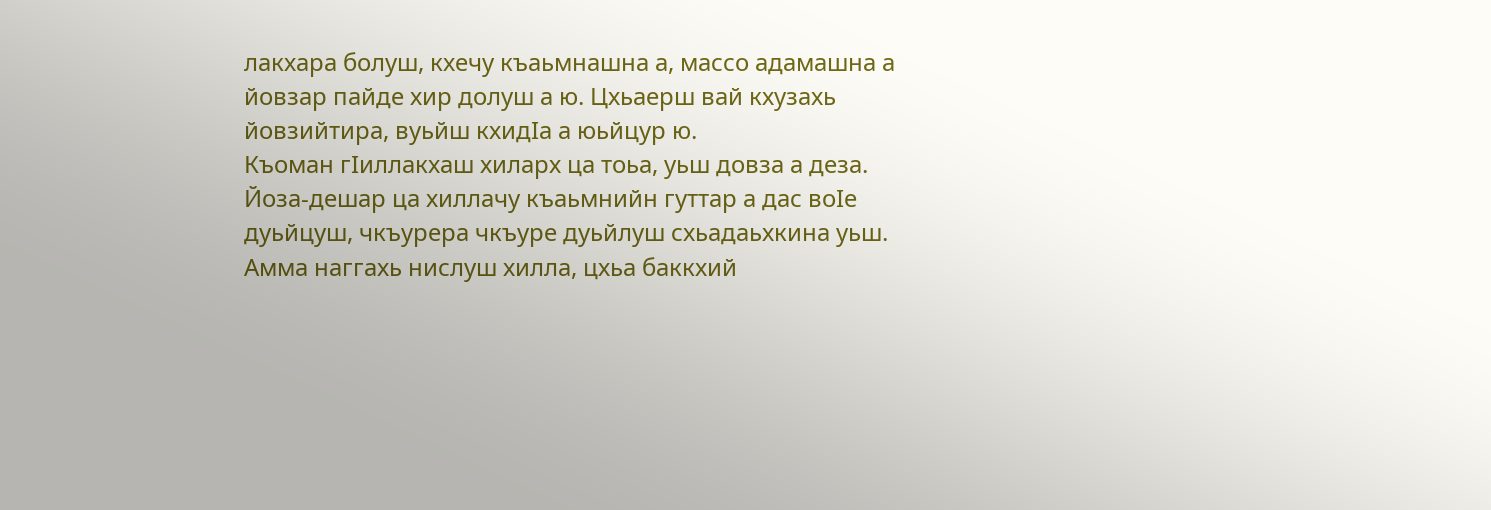лакхара болуш, кхечу къаьмнашна а, массо адамашна а йовзар пайде хир долуш а ю. Цхьаерш вай кхузахь йовзийтира, вуьйш кхидIа а юьйцур ю.
Къоман гIиллакхаш хиларх ца тоьа, уьш довза а деза. Йоза-дешар ца хиллачу къаьмнийн гуттар а дас воIе дуьйцуш, чкъурера чкъуре дуьйлуш схьадаьхкина уьш. Амма наггахь нислуш хилла, цхьа баккхий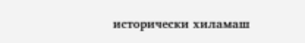исторически хиламаш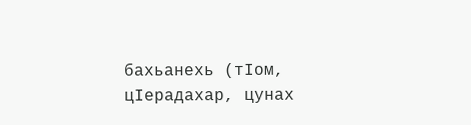бахьанехь (тIом, цIерадахар, цунах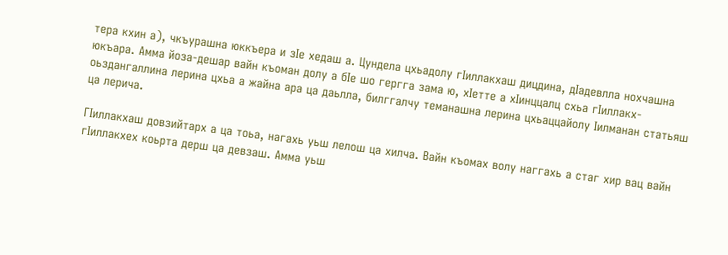тера кхин а), чкъурашна юккъера и зIе хедаш а. Цундела цхьадолу гIиллакхаш дицдина, дIадевлла нохчашна юкъара. Амма йоза-дешар вайн къоман долу а бIе шо гергга зама ю, хIетте а хIинццалц схьа гIиллакх-оьздангаллина лерина цхьа а жайна ара ца даьлла, билггалчу теманашна лерина цхьаццайолу Iилманан статьяш ца лерича.

ГIиллакхаш довзийтарх а ца тоьа, нагахь уьш лелош ца хилча. Вайн къомах волу наггахь а стаг хир вац вайн гIиллакхех коьрта дерш ца девзаш. Амма уьш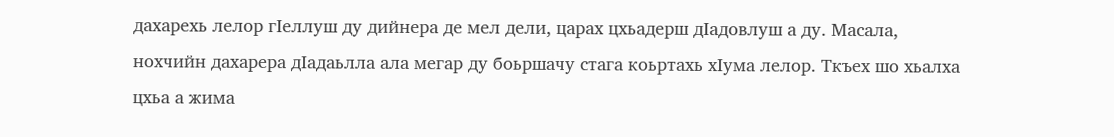дахарехь лелор гIеллуш ду дийнера де мел дели, царах цхьадерш дIадовлуш а ду. Масала, нохчийн дахарера дIадаьлла ала мегар ду боьршачу стага коьртахь хIума лелор. Ткъех шо хьалха цхьа а жима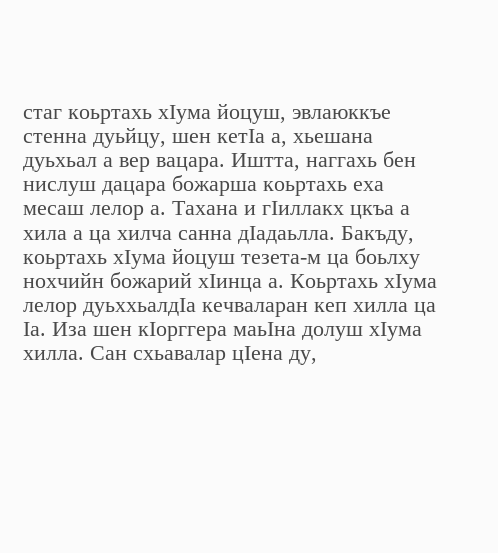стаг коьртахь хIума йоцуш, эвлаюккъе стенна дуьйцу, шен кетIа а, хьешана дуьхьал а вер вацара. Иштта, наггахь бен нислуш дацара божарша коьртахь еха месаш лелор а. Тахана и гIиллакх цкъа а хила а ца хилча санна дIадаьлла. Бакъду, коьртахь хIума йоцуш тезета-м ца боьлху нохчийн божарий хIинца а. Коьртахь хIума лелор дуьххьалдIа кечваларан кеп хилла ца Iа. Иза шен кIорггера маьIна долуш хIума хилла. Сан схьавалар цIена ду,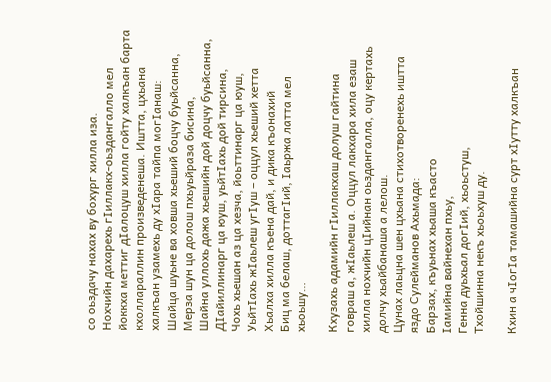со оьздачу нахах ву бохург хилла иза.
Нохчийн дахарехь гIиллакх-оьздангалло мел йоккха меттиг дIалоцуш хилла гойту халкъан барта кхоллараллин произведенеша. Иштта, цхьана халкъан узамехь ду хIара тайпа могIанаш:
Шайца шуьне ва ховша хьеший боцчу буьйсанна,
Мерза шун ца долош пхьуьйраза бисина,
Шайна уллохь дажа хьешийн дой доцчу буьйсанна,
ДIайиллинарг ца юуш, уьйтIахь дой тирсина,
Чохь хьешан аз ца хезча, йоьттинарг ца юуш,
УьйтIахь жIаьлеш угIуш – оццул хьеший хетта
Хьалха хилла къена дай, и дика къонахий
Биц ма белаш, доттагIий, Iаьржа латта мел хьоьшу…

Кхузахь адамийн гIиллакхаш долуш гайтина говраш а, жIаьлеш а. Оццул лакхара хила езаш хилла нохчийн цIийнан оьздангалла, оцу кертахь долчу хьайбанаша а лелош.
Цунах лаьцна шен цхьана стихотворенехь иштта яздо Сулейманов Ахьмада:
Барзах, къуьнах хьаша къасто
Iамийна вайнехан пхьу,
Генна дуьхьал догIий, хьоьстуш,
Тхойшинна некъ хьоьхуш ду.

Кхин а чIогIа тамашийна сурт хIутту халкъан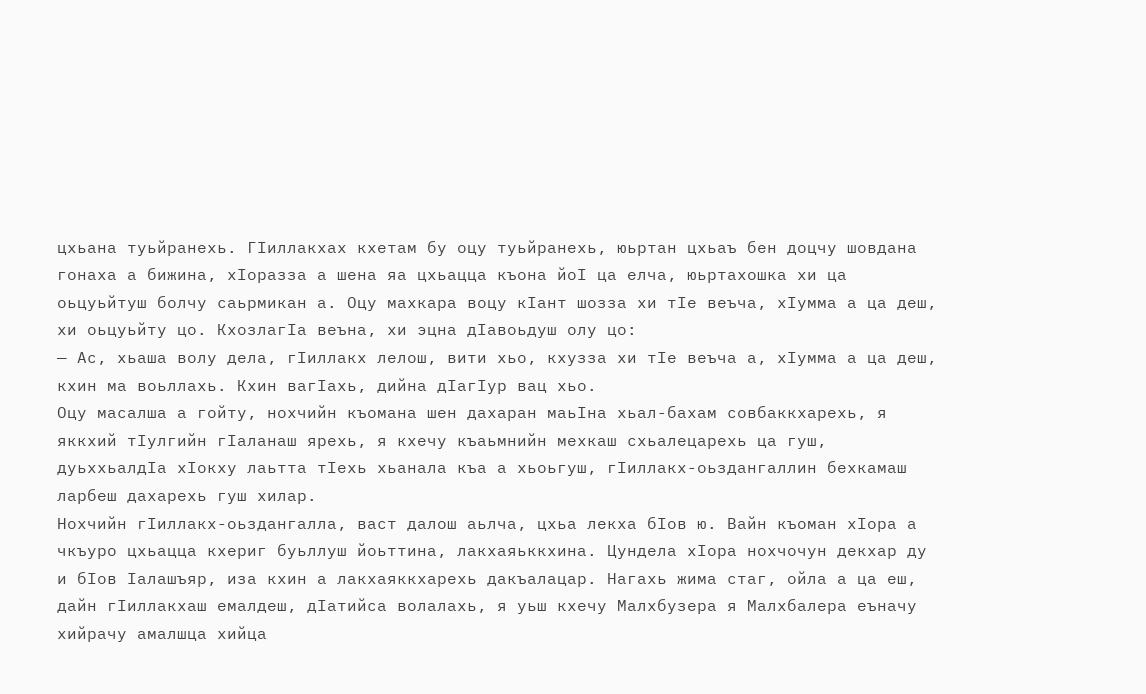цхьана туьйранехь. ГIиллакхах кхетам бу оцу туьйранехь, юьртан цхьаъ бен доцчу шовдана гонаха а бижина, хIоразза а шена яа цхьацца къона йоI ца елча, юьртахошка хи ца оьцуьйтуш болчу саьрмикан а. Оцу махкара воцу кIант шозза хи тIе веъча, хIумма а ца деш, хи оьцуьйту цо. КхозлагIа веъна, хи эцна дIавоьдуш олу цо:
— Ас, хьаша волу дела, гIиллакх лелош, вити хьо, кхузза хи тIе веъча а, хIумма а ца деш, кхин ма воьллахь. Кхин вагIахь, дийна дIагIур вац хьо.
Оцу масалша а гойту, нохчийн къомана шен дахаран маьIна хьал-бахам совбаккхарехь, я яккхий тIулгийн гIаланаш ярехь, я кхечу къаьмнийн мехкаш схьалецарехь ца гуш, дуьххьалдIа хIокху лаьтта тIехь хьанала къа а хьоьгуш, гIиллакх-оьздангаллин бехкамаш ларбеш дахарехь гуш хилар.
Нохчийн гIиллакх-оьздангалла, васт далош аьлча, цхьа лекха бIов ю. Вайн къоман хIора а чкъуро цхьацца кхериг буьллуш йоьттина, лакхаяьккхина. Цундела хIора нохчочун декхар ду и бIов Iалашъяр, иза кхин а лакхаяккхарехь дакъалацар. Нагахь жима стаг, ойла а ца еш, дайн гIиллакхаш емалдеш, дIатийса волалахь, я уьш кхечу Малхбузера я Малхбалера еъначу хийрачу амалшца хийца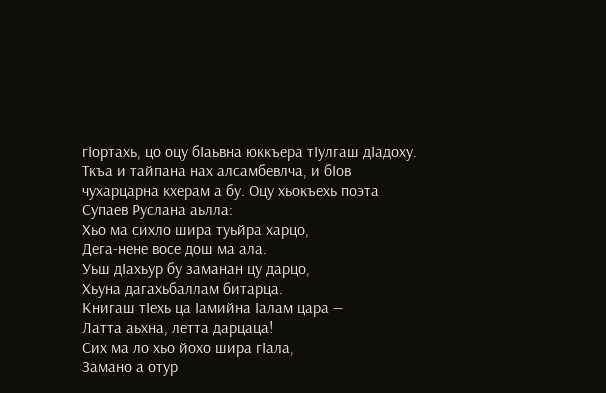гIортахь, цо оцу бIаьвна юккъера тIулгаш дIадоху. Ткъа и тайпана нах алсамбевлча, и бIов чухарцарна кхерам а бу. Оцу хьокъехь поэта Супаев Руслана аьлла:
Хьо ма сихло шира туьйра харцо,
Дега-нене восе дош ма ала.
Уьш дIахьур бу заманан цу дарцо,
Хьуна дагахьбаллам битарца.
Книгаш тIехь ца Iамийна Iалам цара —
Латта аьхна, летта дарцаца!
Сих ма ло хьо йохо шира гIала,
Замано а отур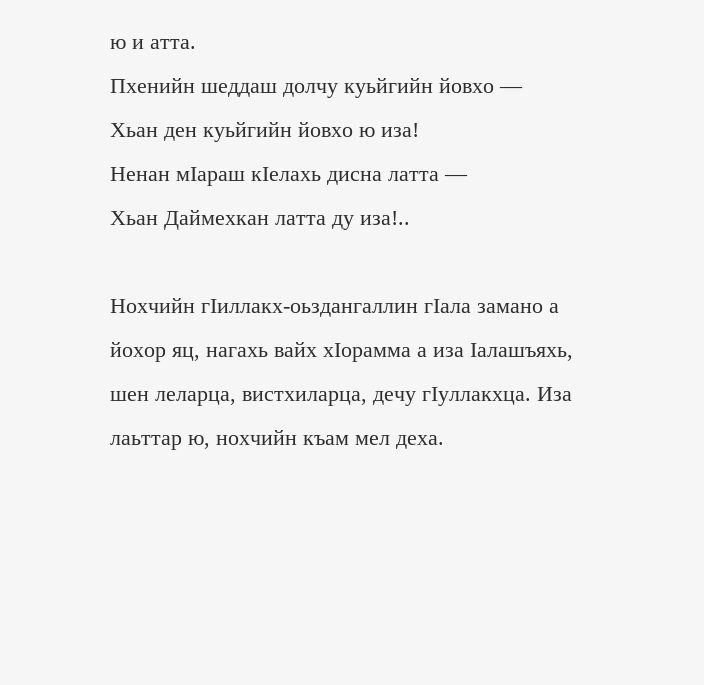ю и атта.
Пхенийн шеддаш долчу куьйгийн йовхо —
Хьан ден куьйгийн йовхо ю иза!
Ненан мIараш кIелахь дисна латта —
Хьан Даймехкан латта ду иза!..

Нохчийн гIиллакх-оьздангаллин гIала замано а йохор яц, нагахь вайх хIорамма а иза Iалашъяхь, шен леларца, вистхиларца, дечу гIуллакхца. Иза лаьттар ю, нохчийн къам мел деха.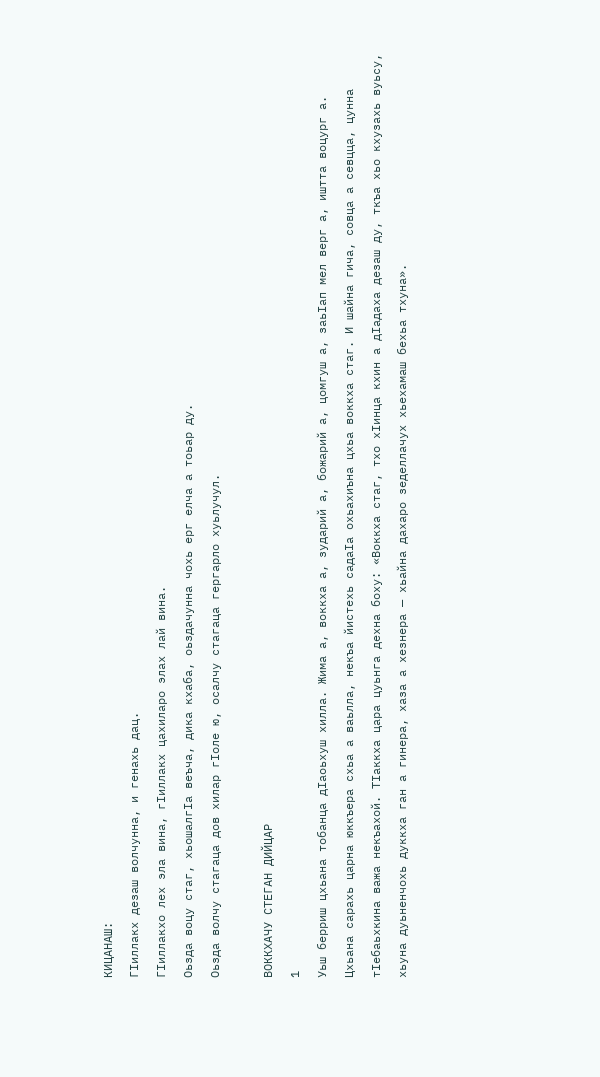КИЦАНАШ:
ГIиллакх дезаш волчунна, и генахь дац.
ГIиллакхо лех эла вина, гIиллакх цахиларо элах лай вина.
Оьзда воцу стаг, хьошалгIа веъча, дика кхаба, оьздачунна чохь ерг елча а тоьар ду.
Оьзда волчу стагаца дов хилар гIоле ю, осалчу стагаца гергарло хуьлучул.

ВОККХАЧУ СТЕГАН ДИЙЦАР
1
Уьш берриш цхьана тобанца дIаоьхуш хилла. Жима а, воккха а, зударий а, божарий а, цомгуш а, заьIап мел верг а, иштта воцург а.
Цхьана сарахь царна юккъера схьа а ваьлла, некъа йистехь садаIа охьахиъна цхьа воккха стаг. И шайна гича, совца а севцца, цунна тIебаьхкина важа некъахой. ТIаккха цара цуьнга дехна боху: «Воккха стаг, тхо хIинца кхин а дIадаха дезаш ду, ткъа хьо кхузахь вуьсу, хьуна дуьненчохь дуккха ган а гинера, хаза а хезнера — хьайна дахаро зеделлачух хьехамаш бехьа тхуна».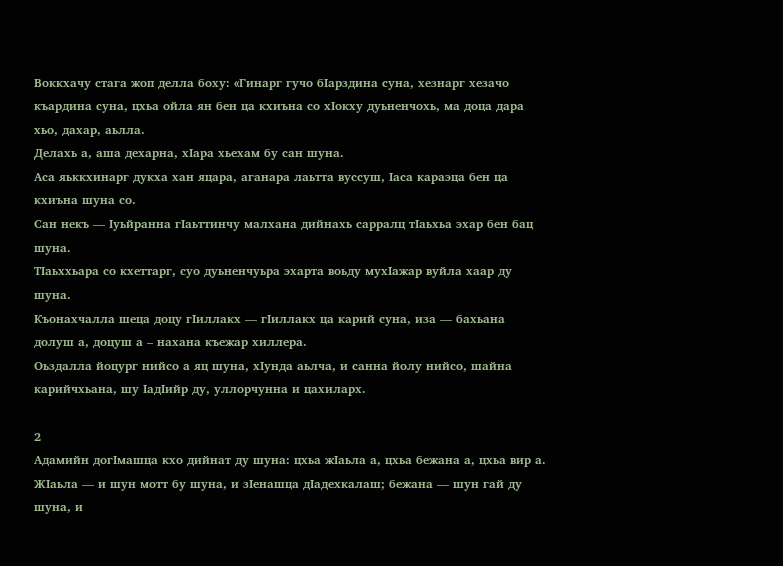Воккхачу стага жоп делла боху: «Гинарг гучо бIарздина суна, хезнарг хезачо къардина суна, цхьа ойла ян бен ца кхиъна со хIокху дуьненчохь, ма доца дара хьо, дахар, аьлла.
Делахь а, аша дехарна, хIара хьехам бу сан шуна.
Аса яьккхинарг дукха хан яцара, аганара лаьтта вуссуш, Iаса караэца бен ца кхиъна шуна со.
Сан некъ — Iуьйранна гIаьттинчу малхана дийнахь сарралц тIаьхьа эхар бен бац шуна.
ТIаьххьара со кхеттарг, суо дуьненчуьра эхарта воьду мухIажар вуйла хаар ду шуна.
Къонахчалла шеца доцу гIиллакх — гIиллакх ца карий суна, иза — бахьана долуш а, доцуш а – нахана къежар хиллера.
Оьздалла йоцург нийсо а яц шуна, хIунда аьлча, и санна йолу нийсо, шайна карийчхьана, шу IадIийр ду, уллорчунна и цахиларх.

2
Адамийн догIмашца кхо дийнат ду шуна: цхьа жIаьла а, цхьа бежана а, цхьа вир а. ЖIаьла — и шун мотт бу шуна, и зIенашца дIадехкалаш; бежана — шун гай ду шуна, и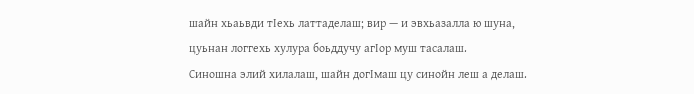шайн хьаьвди тIехь латтаделаш; вир — и эвхьазалла ю шуна, цуьнан логгехь хулура боьддучу агIор муш тасалаш.
Синошна элий хилалаш, шайн догIмаш цу синойн леш а делаш.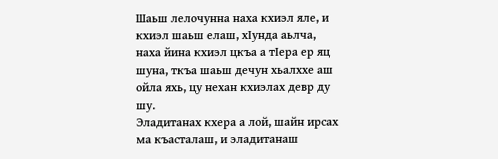Шаьш лелочунна наха кхиэл яле, и кхиэл шаьш елаш, хIунда аьлча, наха йина кхиэл цкъа а тIера ер яц шуна, ткъа шаьш дечун хьалххе аш ойла яхь, цу нехан кхиэлах девр ду шу.
Эладитанах кхера а лой, шайн ирсах ма къасталаш, и эладитанаш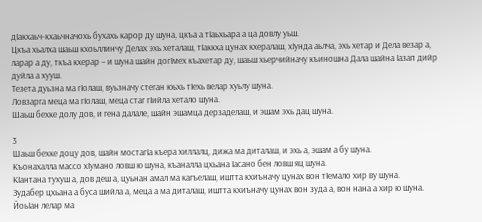дIакхаьч-кхаьчначохь бухахь карор ду шуна, цкъа а тIаьхьара а ца довлу уьш.
Цкъа хьалха шаьш кхоьллинчу Делах эхь хеталаш, тIаккха цунах кхералаш, хIунда аьлча, эхь хетар и Дела везар а, ларар а ду, ткъа кхерар – и шуна шайн догIмех къахетар ду, шаьш хьерчийначу къиношна Дала шайна Iазап дийр дуйла а хууш.
Тезета дуьзна ма гIолаш, вуьзначу стеган юьхь тIехь велар хуьлу шуна.
Ловзарга меца ма гIолаш, меца стаг гIийла хетало шуна.
Шаьш бехке долу дов, и гена далале, шайн эшамца дерзаделаш, и эшам эхь дац шуна.

3
Шаьш бехке доцу дов, шайн мостагIа къера хиллалц, дижа ма диталаш, и эхь а, эшам а бу шуна.
Къонахалла массо хIумано ловш ю шуна, къаналла цхьана Iасано бен ловш яц шуна.
КIантана тухуш а, дов деш а, цуьнан амал ма кагъелаш, иштта кхиъначу цунах вон тIемало хир ву шуна.
Зудабер цхьана а буса шийла а, меца а ма диталаш, иштта кхиъначу цунах вон зуда а, вон нана а хир ю шуна.
ЙоьIан лелар ма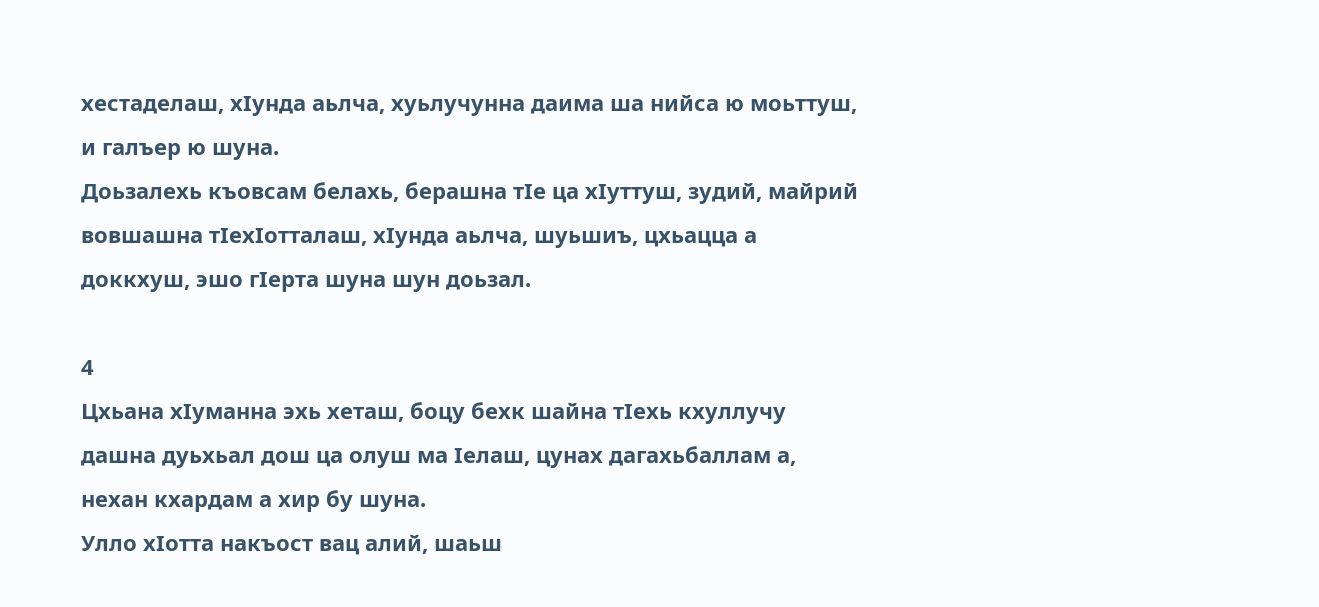хестаделаш, хIунда аьлча, хуьлучунна даима ша нийса ю моьттуш, и галъер ю шуна.
Доьзалехь къовсам белахь, берашна тIе ца хIуттуш, зудий, майрий вовшашна тIехIотталаш, хIунда аьлча, шуьшиъ, цхьацца а доккхуш, эшо гIерта шуна шун доьзал.

4
Цхьана хIуманна эхь хеташ, боцу бехк шайна тIехь кхуллучу дашна дуьхьал дош ца олуш ма Iелаш, цунах дагахьбаллам а, нехан кхардам а хир бу шуна.
Улло хIотта накъост вац алий, шаьш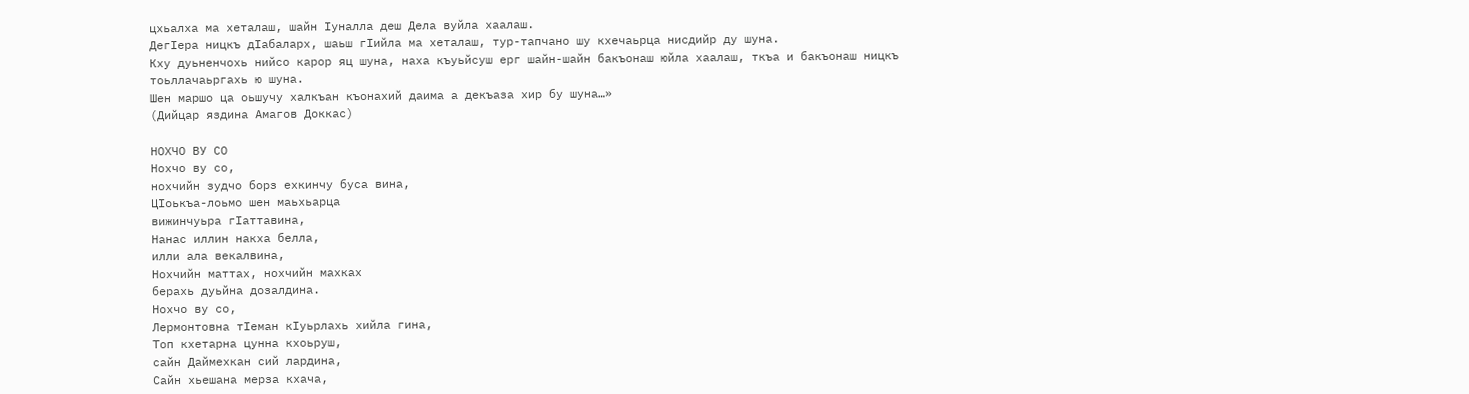цхьалха ма хеталаш, шайн Iуналла деш Дела вуйла хаалаш.
ДегIера ницкъ дIабаларх, шаьш гIийла ма хеталаш, тур-тапчано шу кхечаьрца нисдийр ду шуна.
Кху дуьненчохь нийсо карор яц шуна, наха къуьйсуш ерг шайн-шайн бакъонаш юйла хаалаш, ткъа и бакъонаш ницкъ тоьллачаьргахь ю шуна.
Шен маршо ца оьшучу халкъан къонахий даима а декъаза хир бу шуна…»
(Дийцар яздина Амагов Доккас)

НОХЧО ВУ СО
Нохчо ву со,
нохчийн зудчо борз ехкинчу буса вина,
ЦIоькъа-лоьмо шен маьхьарца
вижинчуьра гIаттавина,
Нанас иллин накха белла,
илли ала векалвина,
Нохчийн маттах, нохчийн махках
берахь дуьйна дозалдина.
Нохчо ву со,
Лермонтовна тIеман кIуьрлахь хийла гина,
Топ кхетарна цунна кхоьруш,
сайн Даймехкан сий лардина,
Сайн хьешана мерза кхача,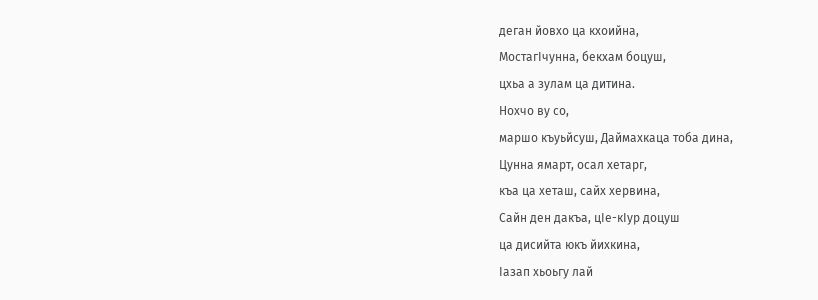деган йовхо ца кхоийна,
МостагIчунна, бекхам боцуш,
цхьа а зулам ца дитина.
Нохчо ву со,
маршо къуьйсуш, Даймахкаца тоба дина,
Цунна ямарт, осал хетарг,
къа ца хеташ, сайх хервина,
Сайн ден дакъа, цIе-кIур доцуш
ца дисийта юкъ йихкина,
Iазап хьоьгу лай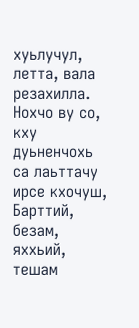хуьлучул,
летта, вала резахилла.
Нохчо ву со,
кху дуьненчохь са лаьттачу ирсе кхочуш,
Барттий, безам, яххьий, тешам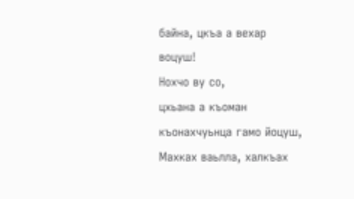байна, цкъа а вехар воцуш!
Нохчо ву со,
цхьана а къоман къонахчуьнца гамо йоцуш,
Махках ваьлла, халкъах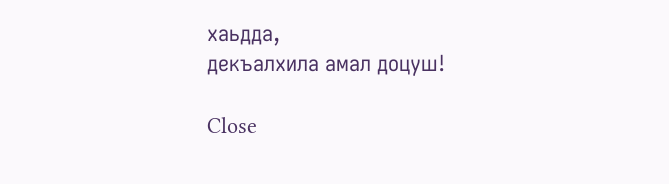хаьдда,
декъалхила амал доцуш!

Close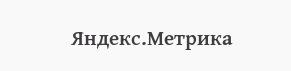Яндекс.Метрика